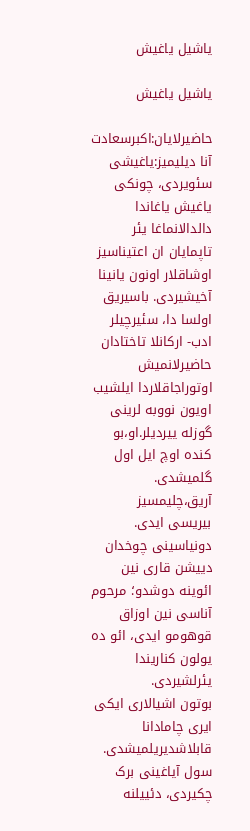یاشیل یاغیش

یاشیل یاغیش

حاضیرلایان:اکبرسعادت
آنا دیلیمیز:یاغیشی سئویردی، چونکی یاغیش یاغاندا دالدالانماغا یئر تاپمایان ان اعتیناسیز اوشاقلار اونون یانینا آخیشیردی. باسیریق اولسا دا، سئیرچیلر ادب- ارکانلا تاختادان حاضیرلانمیش اوتوراجاقلاردا ایلشیب اویون نووبه لرینی گوزله ییردیلر.او،بو کنده اوچ ایل اول گلمیشدی. آریق،چلیمسیز بیریسی ایدی. دونیاسینی چوخدان دییشن قاری نین ائوینه دوشدو؛ مرحوم آناسی نین اوزاق قوهومو ایدی، ائو ده یولون کناریندا یئرلشیردی.
بوتون اشیالاری ایکی ایری چامادانا قابلاشدیریلمیشدی. سول آیاغینی برک چکیردی، دئییلنه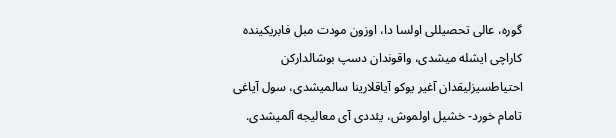گوره، عالی تحصیللی اولسا دا، اوزون مودت مبل فابریکینده کاراچی ایشله میشدی، واقوندان دسپ بوشالدارکن احتیاطسیزلیقدان آغیر یوکو آیاقلارینا سالمیشدی، سول آیاغی تامام خورد- خشیل اولموش، یئددی آی معالیجه آلمیشدی.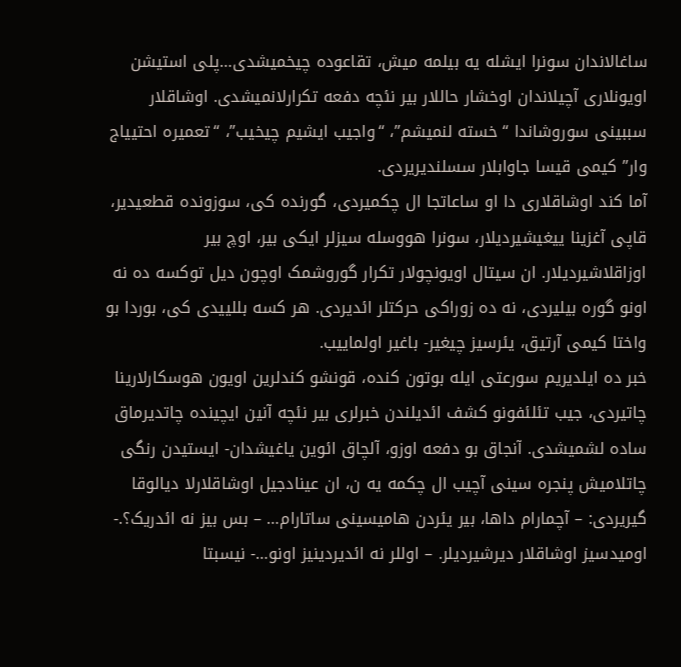ساغالاندان سونرا ایشله یه بیلمه میش، تقاعوده چیخمیشدی…پلی استیشن اویونلاری آچیلاندان اوخشار حاللار بیر نئچه دفعه تکرارلانمیشدی. اوشاقلار سببینی سوروشاندا “خسته لنمیشم”، “واجیب ایشیم چیخیب”، “تعمیره احتییاج وار” کیمی قیسا جاوابلار سسلندیریردی.
آما کند اوشاقلاری دا او ساعاتجا ال چکمیردی، گورنده کی، سوزونده قطعیدیر، قاپی آغزینا ییغیشیردیلار، سونرا هووسله سیزلر ایکی بیر، اوچ بیر اوزاقلاشیردیلار. ان سیتال اویونچولار تکرار گوروشمک اوچون دیل توکسه ده نه اونو گوره بیلیردی، نه ده زوراکی حرکتلر ائدیردی. هر کسه بللییدی کی، بوردا بو واختا کیمی آرتیق، یئرسیز چیغیر- باغیر اولماییب.
خبر ده ایلدیریم سورعتی ایله بوتون کنده، قونشو کندلرین اویون هوسکارلارینا چاتیردی، جیب تئلئفونو کشف ائدیلندن خبرلری بیر نئچه آنین ایچینده چاتدیرماق ساده لشمیشدی. آنجاق بو دفعه اوزو، آلچاق ائوین یاغیشدان- ایستیدن رنگی چاتلامیش پنجره سینی آچیب ال چکمه یه ن، ان عینادجیل اوشاقلارلا دیالوقا گیریردی: – آچمارام داها، بیر یئردن هامیسینی ساتارام… – بس بیز نه ائدریک؟.- اومیدسیز اوشاقلار دیرشیردیلر. – اوللر نه ائدیردینیز اونو…- نیسبتا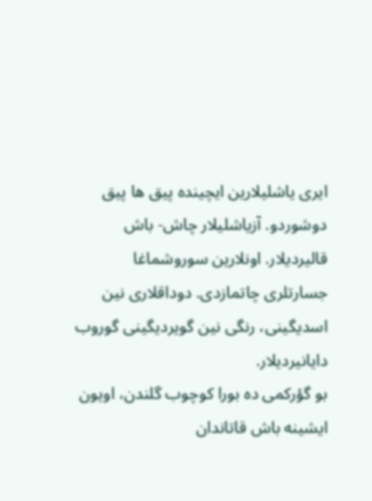ایری یاشلیلارین ایچینده پیق ها پیق دوشوردو. آزیاشلیلار چاش- باش قالیردیلار. اونلارین سوروشماغا جسارتلری چاتمازدی. دوداقلاری نین اسدیگینی، رنگی نین گویردیگینی گوروب دایانیردیلار.
بو گؤرکمی ده بورا کوچوب گلندن، اویون ایشینه باش قاتاندان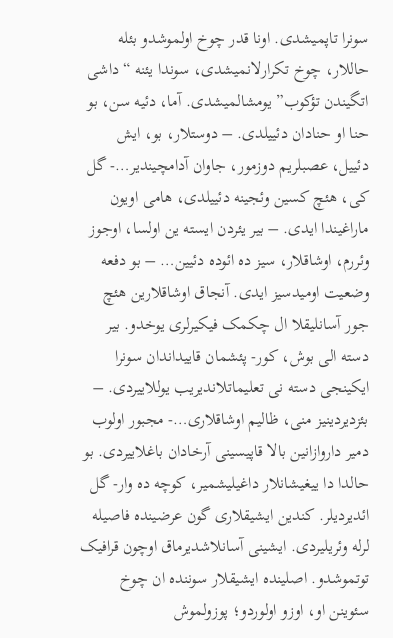سونرا تاپمیشدی. اونا قدر چوخ اولموشدو بئله حاللار، چوخ تکرارلانمیشدی، سوندا یئنه “داشی اتگیندن تؤکوب” یومشالمیشدی. آما، دئیه سن، بو حنا او حنادان دئییلدی. – دوستلار، بو، ایش دئییل، عصبلریم دوزمور، جاوان آدامچیندیر…- گل کی، هئچ کسین وئجینه دئییلدی، هامی اویون ماراغیندا ایدی. – بیر یئردن ایسته ین اولسا، اوجوز وئررم، اوشاقلار، سیز ده ائوده دئیین… – بو دفعه وضعیت اومیدسیز ایدی. آنجاق اوشاقلارین هئچ جور آسانلیقلا ال چکمک فیکیرلری یوخدو. بیر دسته الی بوش، کور- پئشمان قاییداندان سونرا ایکینجی دسته نی تعلیماتلاندیریب یوللاییردی. – بئزدیردینیز منی، ظالیم اوشاقلاری…- مجبور اولوب دمیر داروازانین بالا قاپیسینی آرخادان باغلاییردی. بو حالدا دا ییغیشانلار داغیلیشمیر، کوچه ده وار- گل ائدیردیلر. کندین ایشیقلاری گون عرضینده فاصیله لرله وئریلیردی. ایشینی آسانلاشدیرماق اوچون قرافیک توتموشدو. اصلینده ایشیقلار سوننده ان چوخ سئوینن او، اوزو اولوردو؛ پوزولموش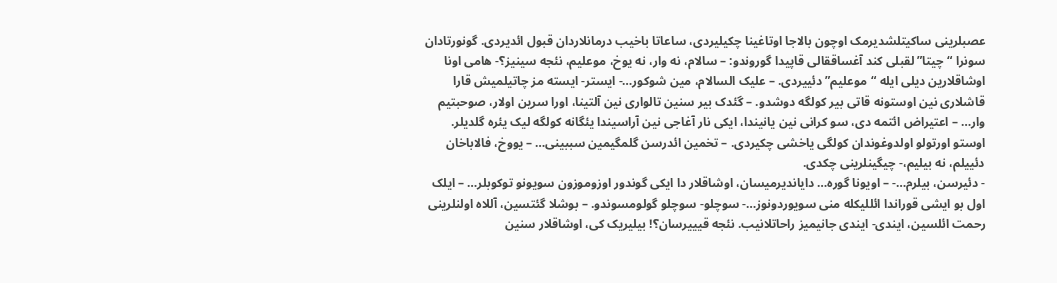عصبلرینی ساکیتلشدیرمک اوچون بالاجا اوتاغینا چکیلیردی، ساعاتا باخیب درمانلاردان قبول ائدیردی. گونورتادان سونرا “چیتا” لقبلی کند آغساققالی قاپیدا گوروندو: – سالام، نه وار، نه یوخ، موعلیم، نئجه سینیز؟- هامی اونا اوشاقلارین دیلی ایله “موعلیم” دئییردی. – علیک السالام، مین شوکور…- ایستر- ایسته مز چاتیلمیش قارا قاشلاری نین اوستونه قاتی بیر کولگه دوشدو. – گئدک بیر سنین تالواری نین آلتینا، اورا سرین اولار، صوحبتیم وار… – اعتیراض ائتمه دی، سو کرانی نین یانیندا، ایکی نار آغاجی نین آراسیندا یئگانه کولگه لیک یئره گلدیلر. اوستو اورتولو اولدوغوندان کولگی یاخشی چکیردی. – تخمین ائدرسن گلمگیمین سببینی… – یووخ، فالاباخان دئییلم، نه بیلیم،- چیگینلرینی چکدی.
- دئیرسن، بیلرم…- – اویونا گوره… دایاندیرمیسان، اوشاقلار دا ایکی گوندور اوزوموزون سویونو توکوبلر… – ایلک اول بو ایشی قوراندا ائللیکله منی سویوردونوز…- سوچلو- سوچلو گولومسوندو. – بوشلا گئتسین، آللاه اولنلرینی رحمت ائلسین، ایندی- ایندی جانیمیز راحاتلانیب. نئجه قیییرسان؟! بیلیریک کی، اوشاقلار سنین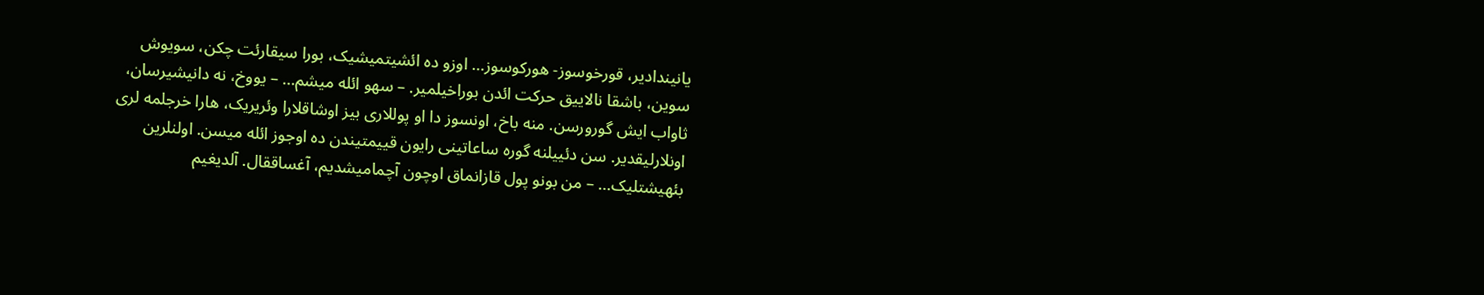یانیندادیر، قورخوسوز- هورکوسوز… اوزو ده ائشیتمیشیک، بورا سیقارئت چکن، سویوش سوین، باشقا نالاییق حرکت ائدن بوراخیلمیر. – سهو ائله میشم… – یووخ، نه دانیشیرسان، ثاواب ایش گورورسن. منه باخ، اونسوز دا او پوللاری بیز اوشاقلارا وئریریک، هارا خرجلمه لری اونلارلیقدیر. سن دئییلنه گوره ساعاتینی رایون قییمتیندن ده اوجوز ائله میسن. اولنلرین بئهیشتلیک… – من بونو پول قازانماق اوچون آچمامیشدیم، آغساققال. آلدیغیم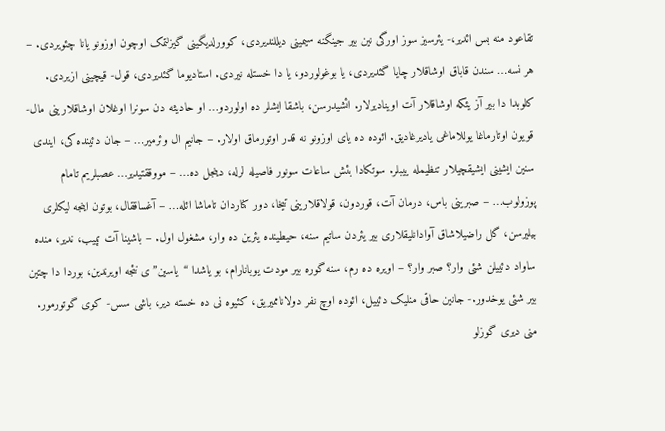تقاعود منه بس ائدیر،- یئرسیز سوز اورگی نین بیر جینگنه سیمینی دیللندیردی، کوورلدیگینی گیزلتمک اوچون اوزونو یانا چئویردی. – هر نسه… سندن قاباق اوشاقلار چایا گئدیردی، یا بوغولوردو، یا دا خستله نیردی. استادیوما گئدیردی، قول- قیچینی ازیردی. کلوبدا دا بیر آز یئکه اوشاقلار آت اوینادیرلار. ائشیدرسن، باشقا ایشلر ده اولوردو… او حادیثه دن سونرا اوغلان اوشاقلارینی مال- قویون اوتارماغا یوللاماغی یادیرغادیق. ائوده ده یای اوزونو نه قدر اوتورماق اولار. – جانیم ال وئرمیر… – جان دئینده کی، ایندی سنین ایشینی ایشیقچیلار تنظیمله ییبلر. سوتکادا بئش ساعات سونور فاصیله لرله، دینجل ده… – مووققتیدیر… عصبلریم تامام پوزولوب… – صبرینی باس، درمان آت، قوردون، قولاقلارینی تیخا، دور کناردان تاماشا ائله… – آغساققال، بوتون اینجه لیکلری بیلیرسن، گل راضیلاشاق آوادانلیقلاری بیر یئردن ساتیم سنه، حیطینده یئرین ده وار، مشغول اول. – باشینا آت تپیب، ندیر، منده ساواد دئییلن شئی وار؟ صبر وار؟ – اویره ده رم، سنه گوره بیر مودت یوبانارام، بو یاشدا “یاسین”ی نئجه اویرندین، بوردا دا چتین بیر شئی یوخدور.- جانین حاقی منلیک دئییل، ائوده اوچ نفر دولاناممیریق، کئیوه نی ده خسته دیر، باشی سس- کوی گوتورمور. منی دیری گوزلو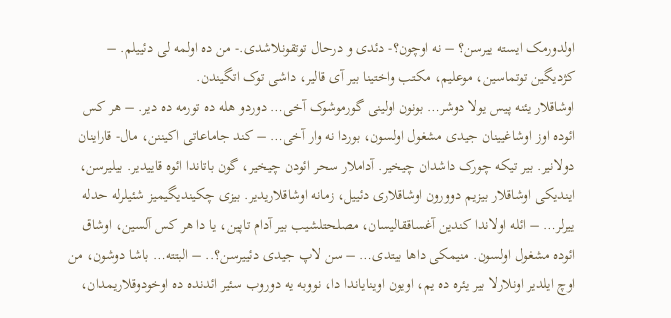اولدورمک ایسته ییرسن؟ – نه اوچون؟- دئدی و درحال توتقونلاشدی.- من ده اولمه لی دئییلم. – کژدیگین توتماسین، موعلیم، مکتب واختینا بیر آی قالیر، داشی توک اتگیندن.
اوشاقلار یئنه پیس یولا دوشر… بونون اولینی گورموشوک آخی… دوردو هله ده تورمه ده دیر. – هر کس ائوده اوز اوشاغیینان جیدی مشغول اولسون، بوردا نه وار آخی… – کند جاماعاتی اکیننن، مال- قاراینان دولانیر. بیر تیکه چورک داشدان چیخیر. آداملار سحر ائودن چیخیر، گون باتاندا ائوه قاییدیر. بیلیرسن، ایندیکی اوشاقلار بیزیم دوورون اوشاقلاری دئییل، زمانه اوشاقلاریدیر. بیزی چکیندیگیمیز شئیلرله حدله ییرلر… – ائله اولاندا کندین آغساققالیسان، مصلحتلشیب بیر آدام تاپین، یا دا هر کس آلسین، اوشاق ائوده مشغول اولسون. منیمکی داها بیتدی… – سن لاپ جیدی دئییرسن؟.. – البتته… باشا دوشون، من اوچ ایلدیر اونلارلا بیر یئره ده یم، اویون اوینایاندا دا، نووبه یه دوروب سئیر ائدنده ده اوخودوقلاریمدان،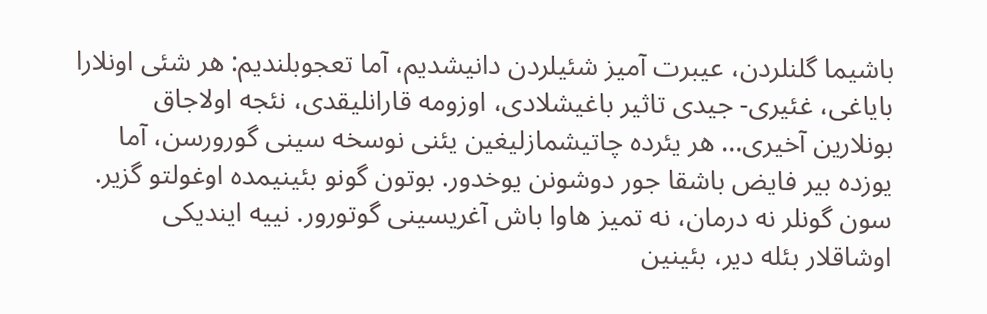باشیما گلنلردن، عیبرت آمیز شئیلردن دانیشدیم، آما تعجوبلندیم: هر شئی اونلارا بایاغی، غئیری- جیدی تاثیر باغیشلادی، اوزومه قارانلیقدی، نئجه اولاجاق بونلارین آخیری… هر یئرده چاتیشمازلیغین یئنی نوسخه سینی گورورسن، آما یوزده بیر فایض باشقا جور دوشونن یوخدور. بوتون گونو بئینیمده اوغولتو گزیر. سون گونلر نه درمان، نه تمیز هاوا باش آغریسینی گوتورور. نییه ایندیکی اوشاقلار بئله دیر، بئینین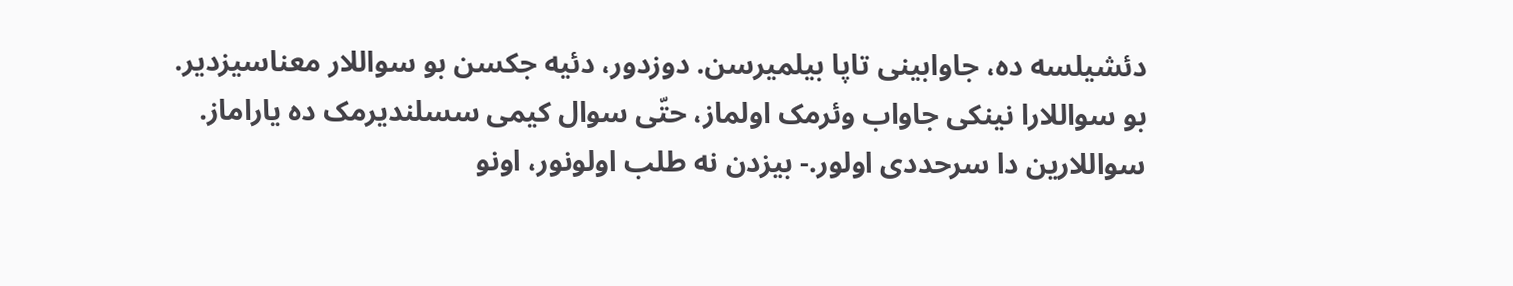دئشیلسه ده، جاوابینی تاپا بیلمیرسن. دوزدور، دئیه جکسن بو سواللار معناسیزدیر. بو سواللارا نینکی جاواب وئرمک اولماز، حتّی سوال کیمی سسلندیرمک ده یاراماز. سواللارین دا سرحددی اولور.- بیزدن نه طلب اولونور، اونو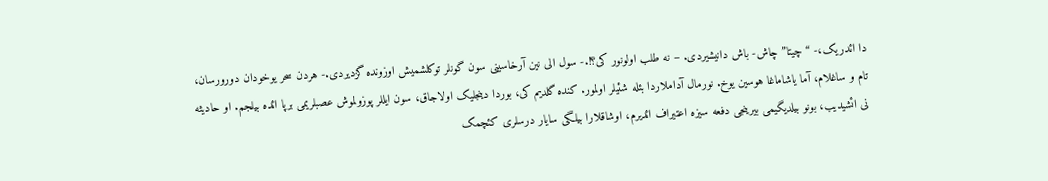دا ائدریک،- “چیتا” چاش- باش دانیشیردی. – نه طلب اولونور کی؟!.- سول الی نین آرخاسینی سون گونلر توکلشمیش اوزونده گزدیردی.- هردن سحر یوخودان دورورسان، تام و ساغلام، آما یاشاماغا هوسین یوخ. نورمال آداملاردا بئله شئیلر اولمور. کنده گلدیم کی، بوردا دینجلیک اولاجاق، سون ایللر پوزولموش عصبلریمی برپا ائده بیلجم. او حادیثه نی ائشیدیب، بونو بیلدیگیمی بیرینجی دفعه سیزه اعتیراف ائدیرم، اوشاقلارا بیلگی سایار درسلری کئچمک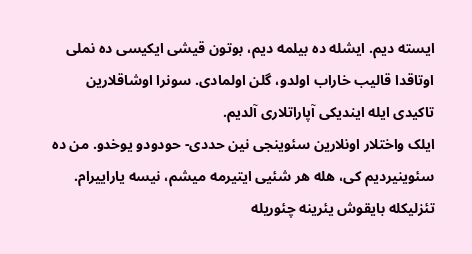ایسته دیم. ایشله ده بیلمه دیم، بوتون قیشی ایکیسی ده نملی اوتاقدا قالیب خاراب اولدو، گلن اولمادی. سونرا اوشاقلارین تاکیدی ایله ایندیکی آپاراتلاری آلدیم.
ایلک واختلار اونلارین سئوینجی نین حددی- حودودو یوخدو. من ده سئوینیردیم کی، هله هر شئیی ایتیرمه میشم، نیسه یاراییرام. تئزلیکله بایقوش یئرینه چئوریله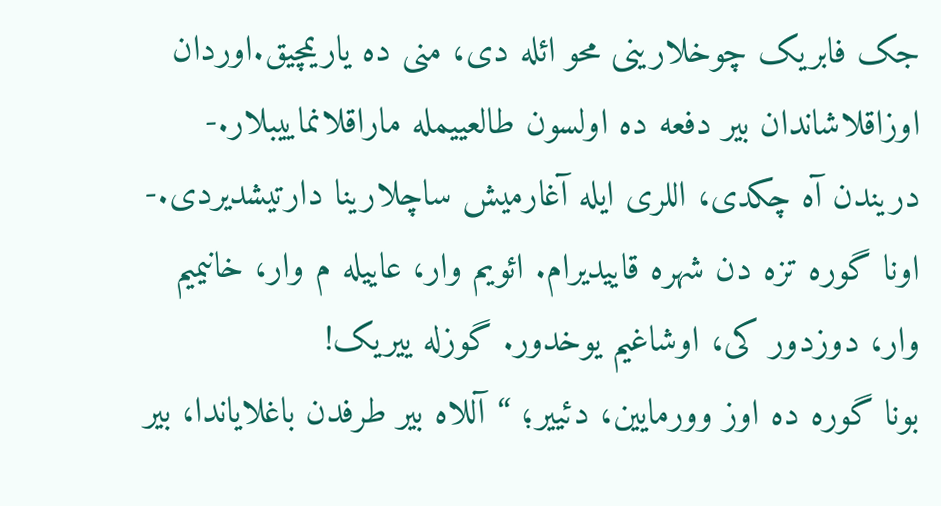جک فابریک چوخلارینی محو ائله دی، منی ده یاریمچیق.اوردان اوزاقلاشاندان بیر دفعه ده اولسون طالعییمله ماراقلانماییبلار.- دریندن آه چکدی، اللری ایله آغارمیش ساچلارینا دارتیشدیردی.- اونا گوره تزه دن شهره قاییدیرام. ائویم وار، عاییله م وار، خانیمیم وار، دوزدور کی، اوشاغیم یوخدور. گوزله ییریک!
بونا گوره ده اوز وورمایین، دئییر؛ “آللاه بیر طرفدن باغلایاندا، بیر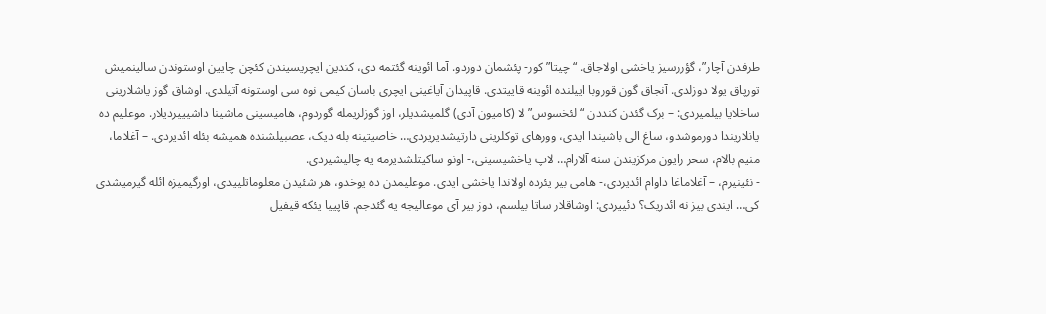طرفدن آچار”، گؤررسیز یاخشی اولاجاق. “چیتا” کور- پئشمان دوردو. آما ائوینه گئتمه دی، کندین ایچریسیندن کئچن چایین اوستوندن سالینمیش تورپاق یولا دوزلدی. آنجاق گون قوروبا اییلنده ائوینه قاییتدی. قاپیدان آیاغینی ایچری باسان کیمی نوه سی اوستونه آتیلدی. اوشاق گوز یاشلارینی ساخلایا بیلمیردی: – برک گئدن کنددن “لئخسوس”لا (کامیون آدی) گلمیشدیلر، اوز گوزلریمله گوردوم، هامیسینی ماشینا داشیییردیلار. موعلیم ده یانلاریندا دورموشدو، ساغ الی باشیندا ایدی، وورهای توکلرینی دارتیشدیریردی… خاصیتینه بله دیک، عصبیلشنده همیشه بئله ائدیردی. – آغلاما، منیم بالام، سحر رایون مرکزیندن سنه آلارام… لاپ یاخشیسینی،- اونو ساکیتلشدیرمه یه چالیشیردی.
- نئینیرم، – آغلاماغا داوام ائدیردی،- هامی بیر یئرده اولاندا یاخشی ایدی. موعلیمدن ده یوخدو، هر شئیدن معلوماتلییدی، اورگیمیزه ائله گیرمیشدی کی… ایندی بیز نه ائدریک؟ دئییردی: اوشاقلار ساتا بیلسم، دوز بیر آی موعالیجه یه گئدجم. قاپییا یئکه قیفیل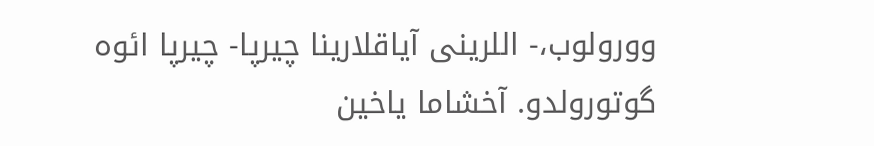وورولوب،- اللرینی آیاقلارینا چیرپا- چیرپا ائوه گوتورولدو. آخشاما یاخین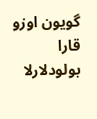گویون اوزو قارا بولودلارلا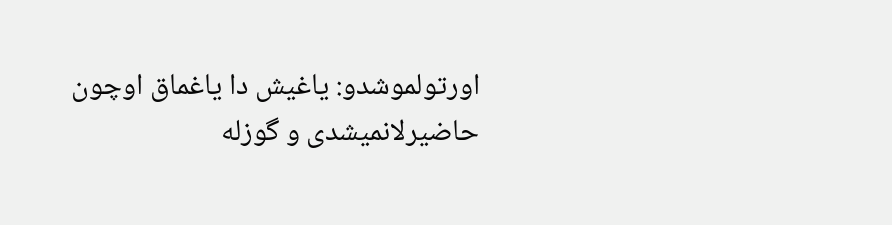اورتولموشدو: یاغیش دا یاغماق اوچون حاضیرلانمیشدی و گوزله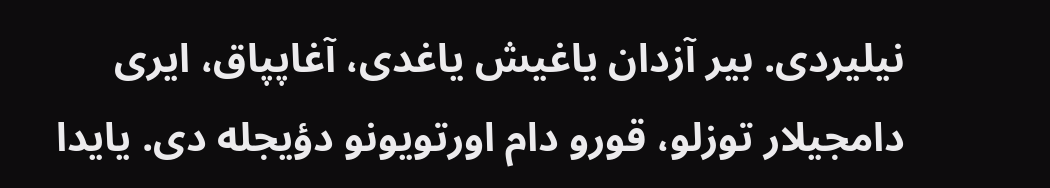نیلیردی. بیر آزدان یاغیش یاغدی، آغاپپاق، ایری دامجیلار توزلو، قورو دام اورتویونو دؤیجله دی. یایدا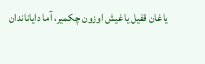یاغان قفیل یاغیش اوزون چکمیر، آما دایاناندان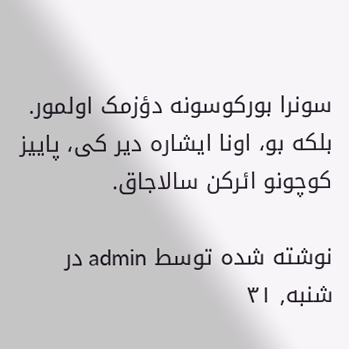سونرا بورکوسونه دؤزمک اولمور. بلکه بو، اونا ایشاره دیر کی، پاییز کوچونو ائرکن سالاجاق.

نوشته شده توسط admin در شنبه, ۳۱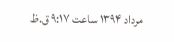مرداد ۱۳۹۴ ساعت ۹:۱۷ ق.ظ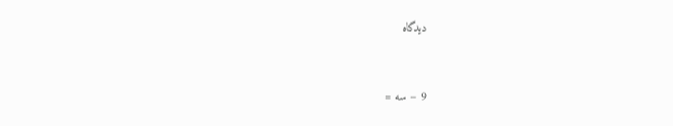دیدگاه


9 − سه =